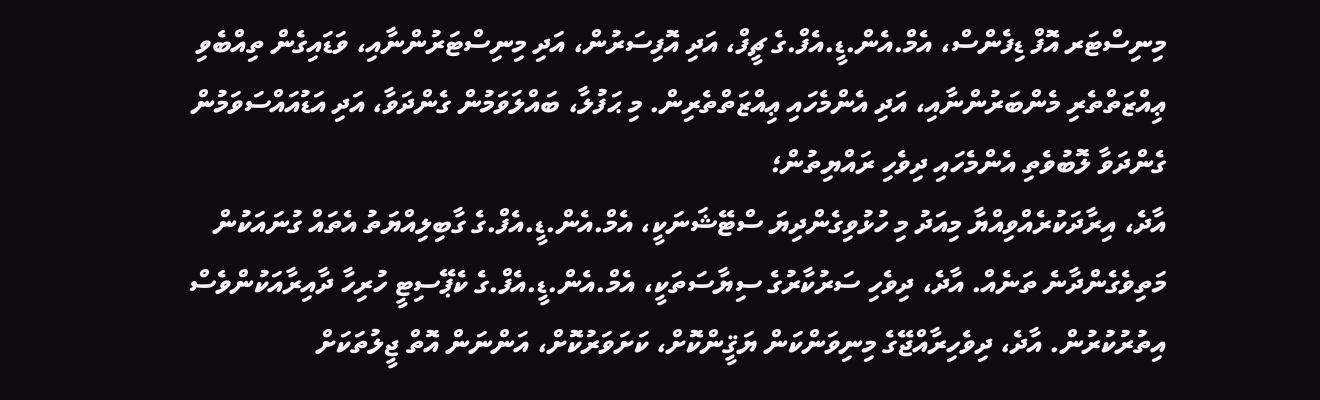މިނިސްޓަރ އޮފް ޑިފެންސް، އެމް.އެން.ޑީ.އެފް.ގެ ޗީފް، އަދި އޮފިސަރުން، އަދި މިނިސްޓަރުންނާއި، ވަޑައިގެން ތިއްބެވި ޢިއްޒަތްތެރި މެންބަރުންނާއި، އަދި އެންމެހައި ޢިއްޒަތްތެރިން. މި ޙަފުލާ، ބައްލަވަމުން ގެންދަވާ، އަދި އަޑުއައްސަވަމުން ގެންދަވާ ލޮބުވެތި އެންމެހައި ދިވެހި ރައްޔިތުން؛
އާދެ، އިރާދަކުރެއްވިއްޔާ މިއަދު މި ހުޅުވިގެންދިޔަ ސްޓޭޝަނަކީ، އެމް.އެން.ޑީ.އެފް.ގެ ގާބިލިއްޔަތު އެތައް ގުނައަކުން މަތިވެގެންދާނެ ތަނެއް. އާދެ، ދިވެހި ސަރުކާރުގެ ސިޔާސަތަކީ، އެމް.އެން.ޑީ.އެފް.ގެ ކެޕޭސިޓީ ހުރިހާ ދާއިރާއަކުންވެސް އިތުރުކުރުން. އާދެ، ދިވެހިރާއްޖޭގެ މިނިވަންކަން ޔަޤީންކޮށް، ކަށަވަރުކޮށް، އަންނަން އޮތް ޖީލުތަކަށް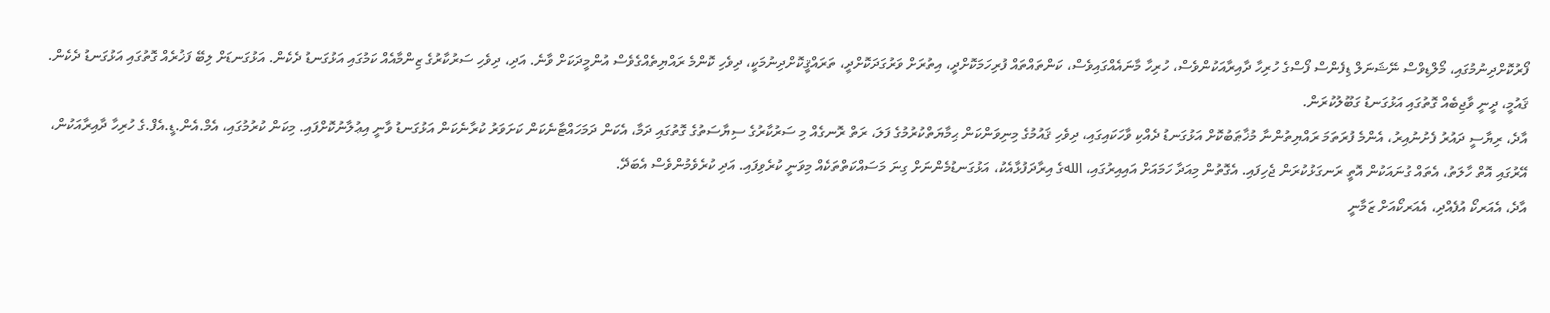ފޯރުކޮށްދިނުމުގައި، މޯލްޑިވްސް ނޭޝަނަލް ޑިފެންސް ފޯސްގެ ހުރިހާ ދާއިރާއަކުންވެސް، ހުރިހާ މާނައެއްގައިވެސް، ކަންތައްތައް ފުރިހަމަކޮށްދީ، އިތުރަށް ވަރުގަދަކޮށްދީ، ތަރައްޤީކޮށްދިނުމަކީ، ދިވެހި ކޮންމެ ރައްޔިތެއްގެވެސް އުންމީދަކަށް ވާނެ. އަދި، ދިވެހި ސަރުކާރުގެ ޒިންމާއެއް ކަމުގައި އަޅުގަނޑު ދެކެން. އަޅުގަނޑަށް ލިބޭ ފަޚުރެއް ގޮތުގައި އަޅުގަނޑު ދެކެން. ޤައުމީ، ދީނީ ވާޖިބެއް ގޮތުގައި އަޅުގަނޑު ގަބޫލުކުރަން.
އާދެ، ރިޔާސީ ދައުރު ފެށުނުއިރު، އެންމެ ފުރަތަމަ ރައްޔިތުންނާ މުޚާޠަބުކޮށް އަޅުގަނޑު ދެއްކި ވާހަކައިގައި، ދިވެހި ޤައުމުގެ މިނިވަންކަން ޙިމާޔަތްކުރުމުގެ ފަލަ، ރަތް ރޮނގެއް މި ސަރުކާރުގެ ސިޔާސަތުގެ ގޮތުގައި ދަމާ، އެކަން ދަމަހައްޓާނެކަން ކަށަވަރު ކުރާނެކަން އަޅުގަނޑު ވާނީ އިޢުލާނުކޮށްފައި. މިކަން ކުރުމުގައި، އެމް.އެން.ޑީ.އެފް.ގެ ހުރިހާ ދާއިރާއަކުން، އޭރުގައި އޮތް ހާލަތު، އެތައް ގުނައަކުން އޮތީ ރަނގަޅުކުރަން ޖެހިފައި. އެގޮތުން މިއަދާ ހަމައަށް އައިއިރުގައި، اللهގެ އިރާދަފުޅާއެކު، އަޅުގަނޑުމެންނަށް ގިނަ މަސައްކަތްތަކެއް މިވަނީ ކުރެވިފައި. އަދި ކުރެވެމުންވެސް އެބަދޭ.
އާދެ، އެއަރކޯ އުފެއްދި، އެއަރކޯއަށް ޒަމާނީ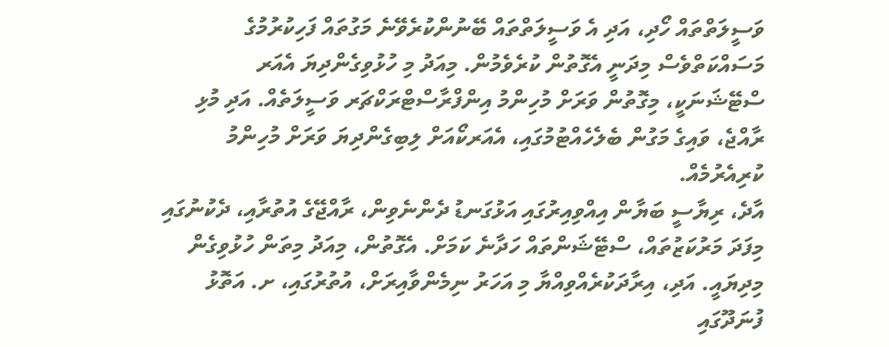ވަސީލަތްތައް ހޯދި، އަދި އެ ވަސީލަތްތައް ބޭނުންކުރެވޭނެ މަގުތައް ފަހިކުރުމުގެ މަސައްކަތްވެސް މިދަނީ އެގޮތުން ކުރެވެމުން. މިއަދު މި ހުޅުވިގެންދިޔަ އެއަރ ސްޓޭޝަނަކީ، މިގޮތުން ވަރަށް މުހިންމު އިންފްރާސްޓްރަކްޗަރ ވަސީލަތެއް. އަދި މުޅި ރާއްޖެ، ވައިގެ މަގުން ބެލެހެއްޓުމުގައި، އެއަރކޯއަށް ލިބިގެންދިޔަ ވަރަށް މުހިންމު ކުރިއެރުމެއް.
އާދެ، ރިޔާސީ ބަޔާން އިއްވިއިރުގައި އަޅުގަނޑު ދެންނެވިން، ރާއްޖޭގެ އުތުރާއި، ދެކުނުގައި މިފަދަ މަރުކަޒުތައް، ސްޓޭޝަންތައް ހަދާނެ ކަމަށް. އެގޮތުން، މިއަދު މިތަން ހުޅުވިގެން މިދިޔައީ. އަދި، އިރާދަކުރެއްވިއްޔާ މި އަހަރު ނިމެންވާއިރަށް، އުތުރުގައި، ށ. އަތޮޅު ފުނަދޫގައި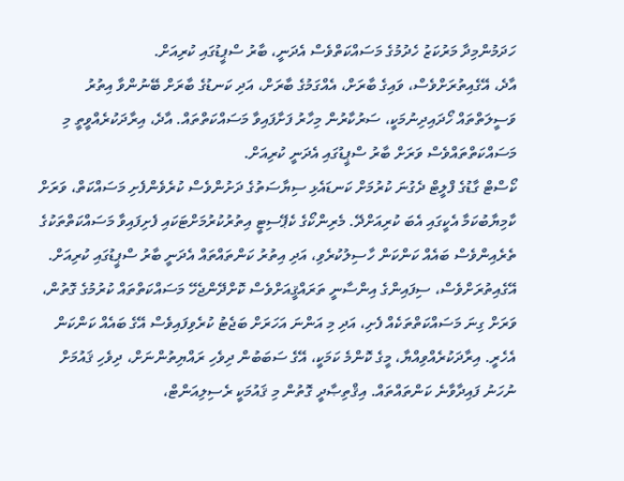ހަދަމުންމިދާ މަރުކަޒު ހެދުމުގެ މަސައްކަތްވެސް އެދަނީ، ބާރު ސްޕީޑުގައި ކުރިއަށް.
އާދެ، އޭގެއިތުރަށްވެސް، ވައިގެ ބާރަށް، އެއްގަމުގެ ބާރަށް، އަދި ކަނޑުގެ ބާރަށް ބޭނުންވާ އިތުރު ވަސީލަތްތައް ހޯދައިދިނުމަކީ، ސަރުކާރުން މިހާރު ފަށާފައިވާ މަސައްކަތްތައް. އާދެ، އިރާދަކުރެއްވީތީ މި މަސައްކަތްތައްވެސް ވަރަށް ބާރު ސްޕީޑުގައި އެދަނީ ކުރިއަށް.
ކޯސްޓް ގާޑުގެ ފްލީޓް ދެގުނަ ކުރުމަށް ކަނޑައެޅި ސިޔާސަތުގެ ދަށުންވެސް ކުރެވެންފެށި މަސައްކަތް، ވަރަށް ކާމިޔާބުކަމާ އެކީގައި އެބަ ކުރިއަށްދޭ. މެރިންކޯގެ ކެޕޭސިޓީ އިތުރުކުރުމަށްޓަކައި ފެށިފައިވާ މަސައްކަތްތަކުގެ ތެރެއިންވެސް ބައެއް ކަންކަން ހާސިލުކުރެވި، އަދި އިތުރު ކަންތައްތައް އެދަނީ ބާރު ސްޕީޑުގައި ކުރިއަށް.
އޭގެއިތުރަށްވެސް، ސިފައިންގެ އިންސާނީ ތަރައްޤީއަށްވެސް ކޮށްދޭންޖެހޭ މަސައްކަތްތައް ކުރުމުގެ ގޮތުން، ވަރަށް ގިނަ މަސައްކަތްތަކެއް ފެށި، އަދި މި އަންނަ އަހަރަށް ބަޖެޓު ކުރެވިފައިވެސް އޭގެ ބައެއް ކަންކަން އެހެރީ. އިރާދަކުރެއްވިއްޔާ، މީގެ ކޮންމެ ކަމަކީ، އޭގެ ސަބަބުން ދިވެހި ރައްޔިތުންނަށް، ދިވެހި ޤައުމަށް ނުހަނު ފައިދާވާނެ ކަންތައްތައް. އިޤްތިޞާދީ ގޮތުން މި ޤައުމަކީ ރެސިލިއަންޓް،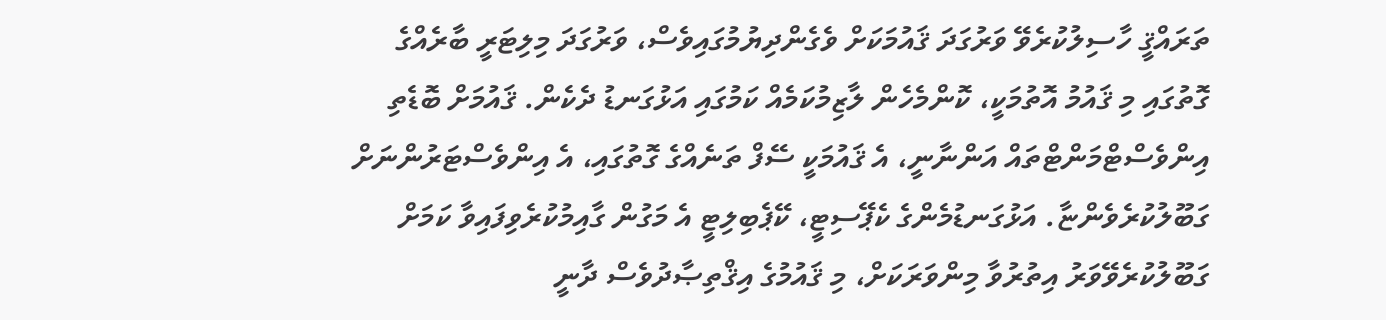ތަރައްޤީ ހާސިލުކުރެވޭ ވަރުގަދަ ޤައުމަކަށް ވެގެންދިޔުމުގައިވެސް، ވަރުގަދަ މިލިޓަރީ ބާރެއްގެ ގޮތުގައި މި ޤައުމު އޮތުމަކީ، ކޮންމެހެން ލާޒިމުކަމެއް ކަމުގައި އަޅުގަނޑު ދެކެން. ޤައުމަށް ބޮޑެތި އިންވެސްޓްމަންޓްތައް އަންނާނީ، އެ ޤައުމަކީ ސޭފް ތަނެއްގެ ގޮތުގައި، އެ އިންވެސްޓަރުންނަށް ގަބޫލުކުރެވެންޏާ. އަޅުގަނޑުމެންގެ ކެޕޭސިޓީ، ކޭޕެބިލިޓީ އެ މަގުން ގާއިމުކުރެވިފައިވާ ކަމަށް ގަބޫލުކުރެވޭވަރު އިތުރުވާ މިންވަރަކަށް، މި ޤައުމުގެ އިޤްތިޞާދުވެސް ދާނީ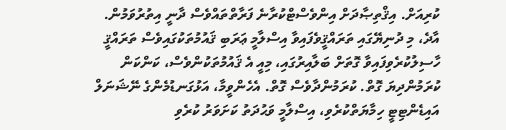ކުރިއަށް. އިޤްތިޞާދަށް އިންވެސްޓްކުރާނެ ފަރާތްތައްވެސް ދާނީ އިތުރުވަމުން.
އާދެ، މި ދުނިޔޭގައި ތަރައްޤީވެފައިވާ އިސްލާމީ ޢަރަބި ޤައުމުތަކުގައިވެސް ތަރައްޤީ ހާސިލުކުރެވިފައިވާ ގޮތަށް ބަލާއިރުގައި، މިއީ އެ ޤައުމުތަކުންވެސް، ކަންކަން ކުރަމުންދިޔަ ގޮތް. ކުރަމުންދާވެސް ގޮތް. އެހެންވީމާ، އަޅުގަނޑުމެންގެ ނޭޝަނަލް އައިޑެންޓިޓީ ހިމާޔަތްކުރެވި، އިސްލާމީ ވަޙުދަތު ކަށަވަރު ކުރެވި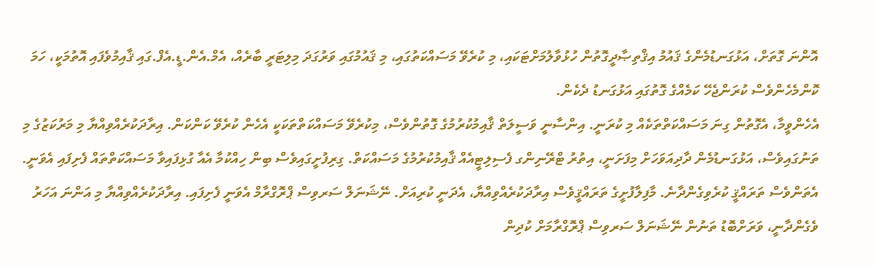އޮންނަ ގޮތަށް، އަޅުގަނޑުމެންގެ ޤައުމު އިޤްތިޞާދީގޮތުން ހުޅުވާލުމަށްޓަކައި، މި ކުރެވޭ މަސައްކަތުގައި، މި ޤައުމުގައި ވަރުގަދަ މިލިޓަރީ ބާރެއް، އެމް.އެން.ޑީ.އެފް.ގައި ޤާއިމުވެފައި އޮތުމަކީ، ހަމަ ކޮންމެހެންވެސް ކުރަންޖެހޭ ކަމެއްގެ ގޮތުގައި އަޅުގަނޑު ދެކެން.
އެހެންވީމާ، އެގޮތުން ގިނަ މަސައްކަތްތަކެއް މި ކުރަނީ. އިންސާނީ ވަސީލަތް ޤާއިމުކުރުމުގެ ގޮތުންވެސް، މިކުރެވޭ މަސައްކަތްތަކަކީ އެހެން ކުރެވޭ ކަންކަން. އިރާދަކުރެއްވިއްޔާ މި މަރުކަޒުގެ މި ތަނުގައިވެސް، އަޅުގަނޑުމެން ދާދިއަވަހަށް މިފަށަނީ، އިތުރު ޓްރޭނިންގ ފެސިލިޓީއެއް ޤާއިމުކުރުމުގެ މަސައްކަތް. ގިރިފުށީގައިވެސް ބިން ހިއްކުމާ އެއާ ގުޅިފައިވާ މަސައްކަތްތައް ފެށިފައި އެވަނީ. އެތަންވެސް ތަރައްޤީ ކުރެވިގެންދާނެ. މާފިލާފުށީގެ ތަރައްޤީވެސް އިރާދަކުރެއްވިއްޔާ، އެދަނީ ކުރިއަށް. ނޭޝަނަލް ސަރވިސް ޕްރޮގްރާމް އެވަނީ ފެށިފައި. އިރާދަކުރެއްވިއްޔާ މި އަންނަ އަހަރު ވެގެންދާނީ، ވަރަށްބޮޑު ތަނުން ނޭޝަނަލް ސަރވިސް ޕްރޮގްރާމަށް ކުދިން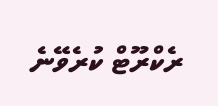ރެކްރޫޓް ކުރެވޭނެ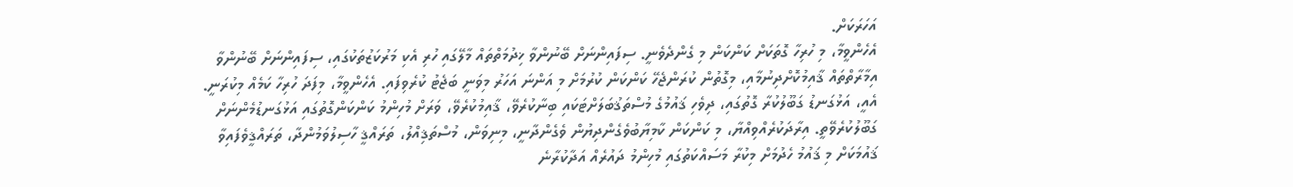އަހަރަކަށް.
އެހެންވީމާ، މި ހުރިހާ ގޮތަކަށް ކަންކަން މި ގެންދެވެނީ. ސިފައިންނަށް ބޭނުންވާ ޚިދުމަތްތައް މާލޭގައި ހުރި އެކި މަރުކަޒުތަކުގައި، ސިފައިންނަށް ބޭނުންވާ އިމާރާތްތައް ޤާއިމުކޮށްދިނުމާއި، މިގޮތުން ކުރަންޖެހޭ ކަންކަން ކުރުމަށް މި އަންނަ އަހަރު މިވަނީ ބަޖެޓު ކުރެވިފައި. އެހެންވީމާ، މިފަދަ ހުރިހާ ކަމެއް މިކުރަނީ. އެއީ، އަޅުގަނޑު ގަބޫލުކުރާ ގޮތުގައި، ދިވެހި ޤައުމުގެ މުސްތަޤުބަލަށްޓަކައި ބިނާކުރެވޭ، ޤާއިމުކުރެވޭ، ވަރަށް މުހިންމު ކަންކަންގޮތުގައި އަޅުގަނޑުމެންނަށް ގަބޫލުކުރެވޭތީ. އިރާދަކުރެއްވިއްޔާ، މި ކަންކަން ކާމިޔާބުވެގެންދިޔުން ވެގެންދާނީ، މިނިވަން، މުސްތަޤިއްލު، ތަރައްޤީ ހާސިލުވަމުންދާ، ތަރައްޤީވެފައިވާ ޤައުމަކަށް މި ޤައުމު ހެދުމަށް މިކުރާ މަސައްކަތުގައި މުހިންމު ދައުރެއް އަދާކުރާނެ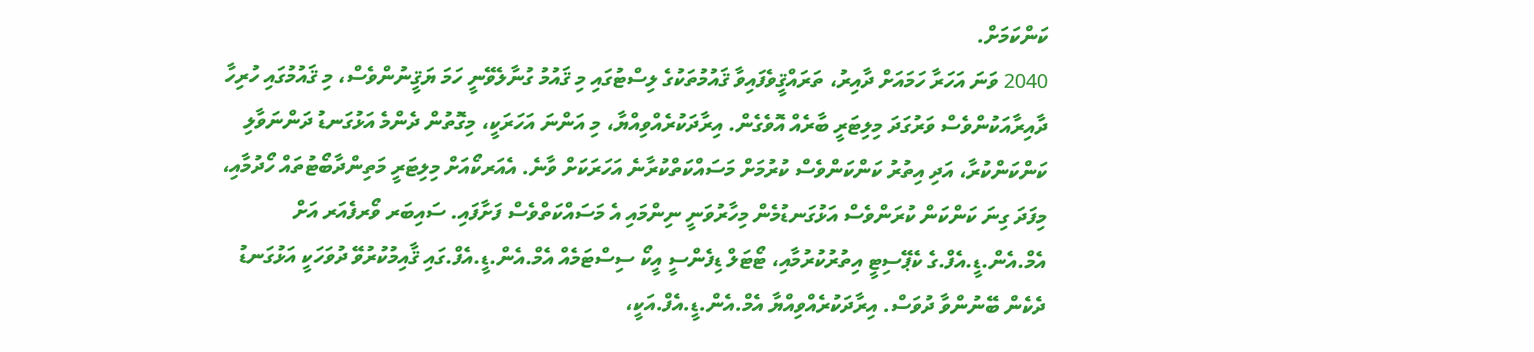ކަންކަމަށް.
2040 ވަނަ އަހަރާ ހަމައަށް ދާއިރު، ތަރައްޤީވެފައިވާ ޤައުމުތަކުގެ ލިސްޓުގައި މި ޤައުމު ގުނާލެވޭނީ ހަމަ ޔަޤީނުންވެސް، މި ޤައުމުގައި ހުރިހާ ދާއިރާއަކުންވެސް ވަރުގަދަ މިލިޓަރީ ބާރެއް އޮވެގެން. އިރާދަކުރެއްވިއްޔާ، މި އަންނަ އަހަރަކީ، މިގޮތުން ދެންމެ އަޅުގަނޑު ދަންނަވާލި ކަންކަންކުރާ، އަދި އިތުރު ކަންކަންވެސް ކުރުމަށް މަސައްކަތްކުރާނެ އަހަރަކަށް ވާނެ. އެއަރކޯއަށް މިލިޓަރީ މަތިންދާބޯޓުތައް ހޯދުމާއި، މިފަދަ ގިނަ ކަންކަން ކުރަންވެސް އަޅުގަނޑުމެން މިހާރުވަނީ ނިންމައި އެ މަސައްކަތްވެސް ފަށާފައި. ސައިބަރ ވޯރފެއަރ އަށް އެމް.އެން.ޑީ.އެފް.ގެ ކެޕޭސިޓީ އިތުރުކުރުމާއި، ޓޯޓަލް ޑިފެންސީ އީކޯ ސިސްޓަމެއް އެމް.އެން.ޑީ.އެފް.ގައި ޤާއިމުކުރުވޭ ދުވަހަކީ އަޅުގަނޑު ދެކެން ބޭނުންވާ ދުވަސް. އިރާދަކުރެއްވިއްޔާ އެމް.އެން.ޑީ.އެފް.އަކީ،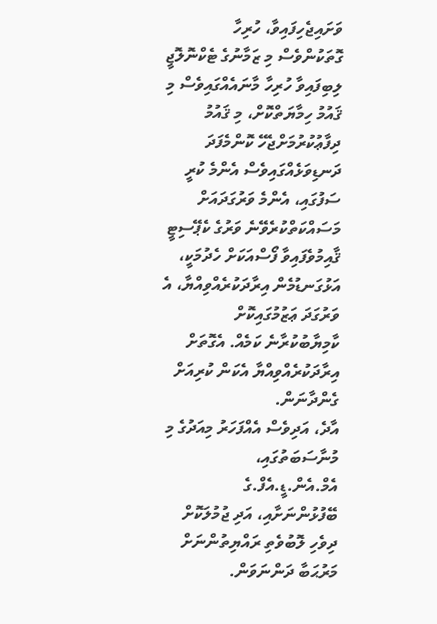ވަށައިޖެހިފައިވާ، ހުރިހާ ގޮތަކުންވެސް މި ޒަމާނުގެ ޓެކްނޮލޮޖީ ލިބިފައިވާ ހުރިހާ މާނައެއްގައިވެސް މި ޤައުމު ހިމާޔަތްކޮށް، މި ޤައުމު ދިފާޢުކުރުމަށްޖެހޭ ކޮންމެފަދަ ދަނޑިވަޅެއްގައިވެސް އެންމެ ކުރީ ސަފުގައި، އެންމެ ވަރުގަދައަށް މަސައްކަތްކުރެވޭނެ ވަރުގެ ކެޕޭސިޓީ ޤާއިމުވެފައިވާ ފޯސްއަކަށް ހެދުމަކީ، އަޅުގަނޑުމެން އިރާދަކުރެއްވިއްޔާ، އެ ވަރުގަދަ ޢަޒުމުގައިކޮށް ކާމިޔާބުކުރާނެ ކަމެއް. އެގޮތަށް އިރާދަކުރެއްވިއްޔާ އެކަން ކުރިއަށް ގެންދާނަން.
އާދެ، އަދިވެސް އެއްފަހަރު މިއަދުގެ މި މުނާސަބަތުގައި، އެމް.އެން.ޑީ.އެފް.ގެ ބޭފުޅުންނަށާއި، އަދި ޖުމުލަކޮށް ދިވެހި ލޮބުވެތި ރައްޔިތުންނަށް މަރުޙަބާ ދަންނަވަން.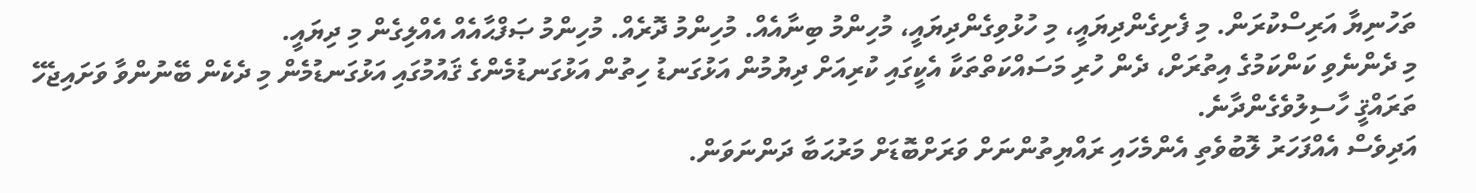ތަހުނިޔާ އަރިސްކުރަން. މި ފެށިގެންދިޔައީ، މި ހުޅުވިގެންދިޔައީ، މުހިންމު ބިނާއެއް. މުހިންމު ދޮރެއް. މުހިންމު ޞަފްޙާއެއް އެއްލިގެން މި ދިޔައީ.
މި ދެންނެވި ކަންކަމުގެ އިތުރަށް، ދެން ހުރި މަސައްކަތްތަކާ އެކީގައި ކުރިއަށް ދިޔުމުން އަޅުގަނޑު ހިތުން އަޅުގަނޑުމެންގެ ޤައުމުގައި އަޅުގަނޑުމެން މި ދެކެން ބޭނުންވާ ވަށައިޖެހޭ ތަރައްޤީ ހާސިލުވެގެންދާނެ.
އަދިވެސް އެއްފަހަރު ލޮބުވެތި އެންމެހައި ރައްޔިތުންނަށް ވަރަށްބޮޑަށް މަރުޙަބާ ދަންނަވަން.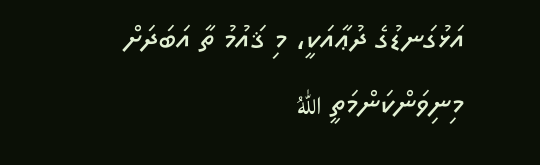އަޅުގަނޑުގެ ދުޢާއަކީ، މި ޤައުމު ތާ އަބަދަށް މިނިވަންކަންމަތީ اللهُ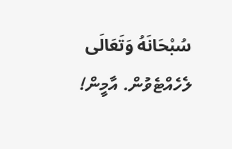سُبْحَانَهُ وَتَعَالَى ލެހެއްޓެވުން. އާމީން!